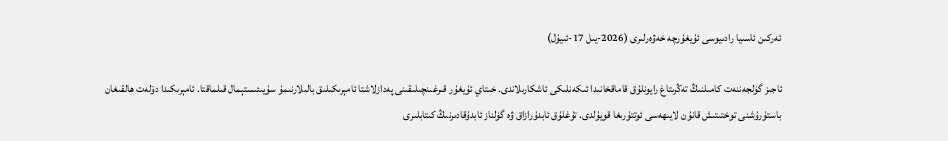ئەركىن ئاسىيا رادىيوسى ئۇيغۇرچە خەۋەرلىرى (2026-يىل 17-ئىيۇل)

ئاجىز گۈلجەننەت كامىلنىڭ تەڭرىتاغ رايونلۇق قاماقخانىدا ئىكەنلىكى ئاشكارىلاندى. خىتاي ئۇيغۇر قىرغىنچىلىقىنى پەدازلاشتا ئامېرىكىلىق بالىلارنىمۇ سۇيىئىستېمال قىلماقتا. ئامېرىكىدا دۆلەت ھالقىغان باستۇرۇشنى توختىتىش قانۇن لايىھەسى ئوتتۇرىغا قويۇلدى. تۇغلۇق ئابدۇرازاق ۋە گۈلناز ئابدۇقادىرنىڭ كىتابلىرى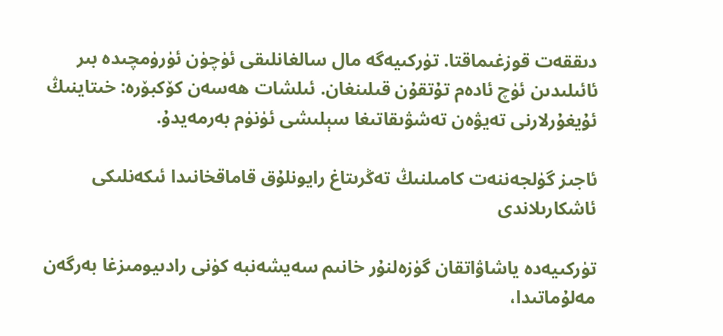دىققەت قوزغىماقتا. تۈركىيەگە مال سالغانلىقى ئۈچۈن ئۈرۈمچىدە بىر ئائىلىدىن ئۈچ ئادەم تۇتقۇن قىلىنغان. ئىلشات ھەسەن كۆكبۆرە: خىتاينىڭ ئۇيغۇرلارنى تەيۋەن تەشۋىقاتىغا سېلىشى ئۈنۈم بەرمەيدۇ.

ئاجىز گۈلجەننەت كامىلنىڭ تەڭرىتاغ رايونلۇق قاماقخانىدا ئىكەنلىكى ئاشكارىلاندى

تۈركىيەدە ياشاۋاتقان گۈزەلنۇر خانىم سەيشەنبە كۈنى رادىيومىزغا بەرگەن مەلۇماتىدا،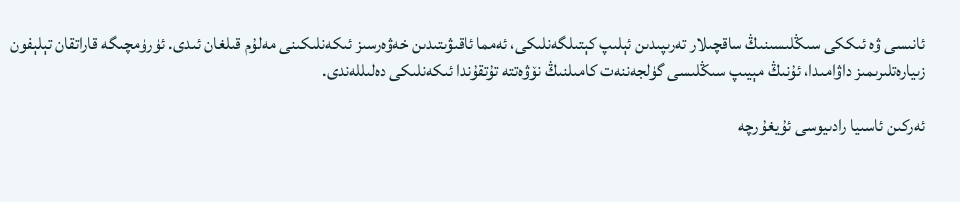ئانىسى ۋە ئىككى سىڭلىسىنىڭ ساقچىلار تەرىپىدىن ئېلىپ كېتىلگەنلىكى، ئەمما ئاقىۋىتىدىن خەۋەرسىز ئىكەنلىكىنى مەلۇم قىلغان ئىدى. ئۈرۈمچىگە قاراتقان تېلېفون زىيارەتلىرىمىز داۋامىدا، ئۇنىڭ مېيىپ سىڭلىسى گۈلجەننەت كامىلنىڭ نۆۋەتتە تۇتقۇندا ئىكەنلىكى دەلىللەندى.

ئەركىن ئاسىيا رادىيوسى ئۇيغۇرچە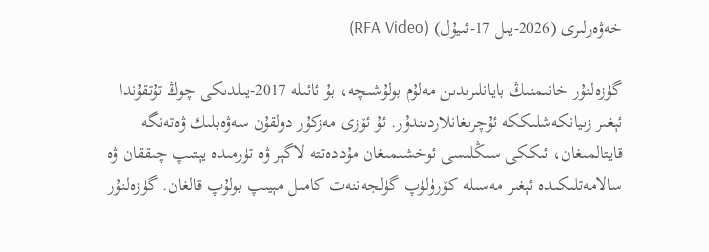خەۋەرلىرى (2026-يىل 17-ئىيۇل) (RFA Video)

گۈزەلنۇر خانىمنىڭ بايانلىرىدىن مەلۇم بولۇشىچە، بۇ ئائىلە 2017-يىلدىكى چوڭ تۇتقۇندا ئېغىر زىيانكەشلىككە ئۇچرىغانلاردىندۇر. ئۇ ئۆزى مەزكۇر دولقۇن سەۋەبلىك ۋەتەنگە قايتالمىغان، ئىككى سىڭلىسى ئوخشىمىغان مۇددەتتە لاگېر ۋە تۈرمىدە يېتىپ چىققان ۋە سالامەتلىكىدە ئېغىر مەسىلە كۆرۈلۈپ گۈلجەننەت كامىل مېيىپ بولۇپ قالغان. گۈزەلنۇر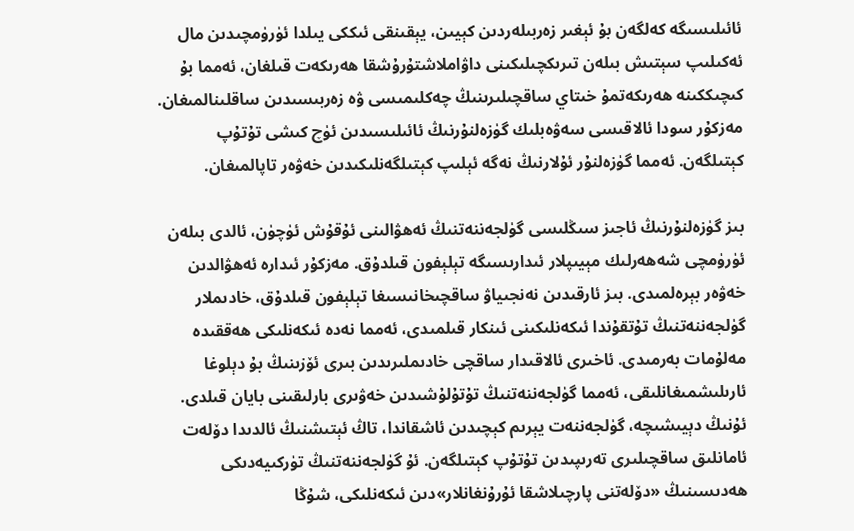ئائىلىسىگە كەلگەن بۇ ئېغىر زەربىلەردىن كېيىن، يېقىنقى ئىككى يىلدا ئۈرۈمچىدىن مال ئەكىلىپ سېتىش بىلەن تىرىكچىلىكىنى داۋاملاشتۇرۇشقا ھەرىكەت قىلغان، ئەمما بۇ كىچىككىنە ھەرىكەتمۇ خىتاي ساقچىلىرىنىڭ چەكلىمىسى ۋە زەربىسىدىن ساقلىنالمىغان. مەزكۇر سودا ئالاقىسى سەۋەبلىك گۈزەلنۇرنىڭ ئائىلىسىدىن ئۈچ كىشى تۇتۇپ كېتىلگەن. ئەمما گۈزەلنۇر ئۇلارنىڭ نەگە ئېلىپ كېتىلگەنلىكىدىن خەۋەر تاپالمىغان.

بىز گۈزەلنۇرنىڭ ئاجىز سىڭلىسى گۈلجەننەتنىڭ ئەھۋالىنى ئۇقۇش ئۈچۈن، ئالدى بىلەن ئۈرۈمچى شەھەرلىك مېيىپلار ئىدارىسىگە تېلېفون قىلدۇق. مەزكۇر ئىدارە ئەھۋالدىن خەۋەر بېرەلمىدى. بىز ئارقىدىن نەنجىياۋ ساقچىخانىسىغا تېلېفون قىلدۇق، خادىملار گۈلجەننەتنىڭ تۇتقۇندا ئىكەنلىكىنى ئىنكار قىلمىدى، ئەمما نەدە ئىكەنلىكى ھەققىدە مەلۇمات بەرمىدى. ئاخىرى ئالاقىدار ساقچى خادىملىرىدىن بىرى ئۆزىنىڭ بۇ دېلوغا ئارىلىشمىغانلىقى، ئەمما گۈلجەننەتنىڭ تۇتۇلۇشىدىن خەۋىرى بارلىقىنى بايان قىلدى. ئۇنىڭ دېيىشىچە، گۈلجەننەت يېرىم كېچىدىن ئاشقاندا، تاڭ ئېتىشنىڭ ئالدىدا دۆلەت ئامانلىق ساقچىلىرى تەرىپىدىن تۇتۇپ كېتىلگەن. ئۇ گۈلجەننەتنىڭ تۈركىيەدىكى ھەدىسىنىڭ «دۆلەتنى پارچىلاشقا ئۇرۇنغانلار»دىن ئىكەنلىكى، شۇڭا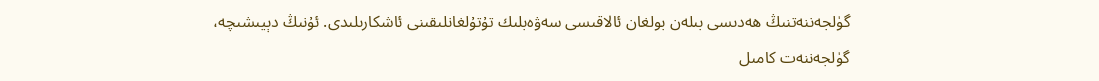گۈلجەننەتنىڭ ھەدىسى بىلەن بولغان ئالاقىسى سەۋەبلىك تۇتۇلغانلىقىنى ئاشكارىلىدى. ئۇنىڭ دېيىشىچە، گۈلجەننەت كامىل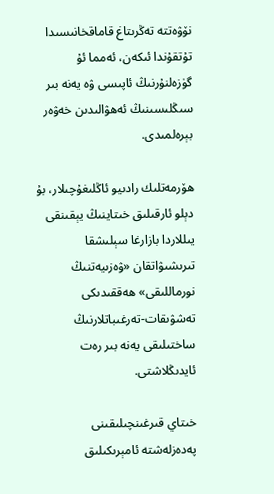نۆۋەتتە تەڭرىتاغ قاماقخانىسىدا تۇتقۇندا ئىكەن، ئەمما ئۇ گۈزەلنۇرنىڭ ئاپىسى ۋە يەنە بىر سىڭلىسىنىڭ ئەھۋالىدىن خەۋەر بېرەلمىدى.

ھۆرمەتلىك رادىيو ئاڭلىغۇچىلار، بۇ دېلو ئارقىلىق خىتاينىڭ يېقىنقى يىللاردا بازارغا سېلىشقا تىرىشىۋاتقان «ۋەزىيەتنىڭ نورماللىقى» ھەققىدىكى تەشۋىقات-تەرغىباتلارنىڭ ساختىلىقى يەنە بىر رەت ئايدىڭلاشتى.

خىتاي قىرغىنچىلىقىنى پەدەزلەشتە ئامېرىكىلىق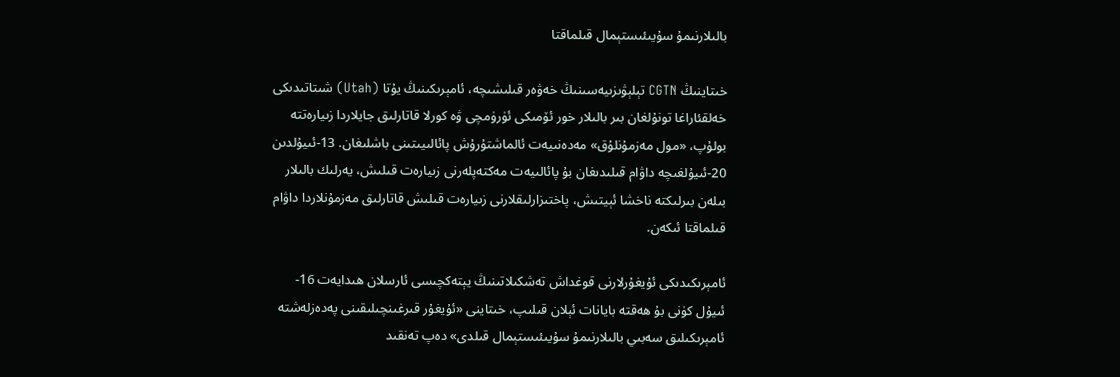بالىلارنىمۇ سۇيىئىستېمال قىلماقتا

خىتاينىڭ CGTN تېلېۋىزىيەسىنىڭ خەۋەر قىلىشىچە، ئامېرىكىنىڭ يۇتا (Utah) شىتاتىدىكى خەلقئاراغا تونۇلغان بىر بالىلار خور ئۆمىكى ئۈرۈمچى ۋە كورلا قاتارلىق جايلاردا زىيارەتتە بولۇپ، «مول مەزمۇنلۇق» مەدەنىيەت ئالماشتۇرۇش پائالىيىتىنى باشلىغان. 13-ئىيۇلدىن 20-ئىيۇلغىچە داۋام قىلىدىغان بۇ پائالىيەت مەكتەپلەرنى زىيارەت قىلىش، يەرلىك بالىلار بىلەن بىرلىكتە ناخشا ئېيتىش، پاختىزارلىقلارنى زىيارەت قىلىش قاتارلىق مەزمۇنلاردا داۋام قىلماقتا ئىكەن.

ئامېرىكىدىكى ئۇيغۇرلارنى قوغداش تەشكىلاتىنىڭ يېتەكچىسى ئارسلان ھىدايەت 16-ئىيۇل كۈنى بۇ ھەقتە بايانات ئېلان قىلىپ، خىتاينى «ئۇيغۇر قىرغىنچىلىقىنى پەدەزلەشتە ئامېرىكىلىق سەبىي بالىلارنىمۇ سۇيىئىستېمال قىلدى» دەپ تەنقىد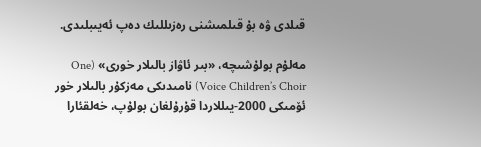قىلدى ۋە بۇ قىلمىشنى رەزىللىك دەپ ئەيىبلىدى.

مەلۇم بولۇشىچە، «بىر ئاۋاز بالىلار خورى» (One Voice Children’s Choir) نامىدىكى مەزكۇر بالىلار خور ئۆمىكى 2000-يىللاردا قۇرۇلغان بولۇپ، خەلقئارا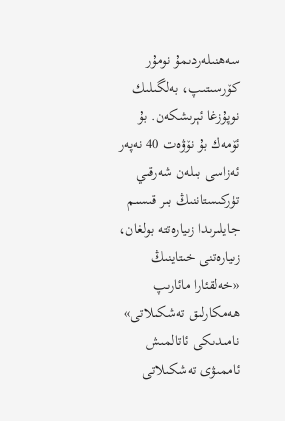سەھنىلەردىمۇ نومۇر كۆرسىتىپ، بەلگىلىك نوپۇزغا ئېرىشكەن. بۇ ئۆمەك بۇ نۆۋەت 40 نەپەر ئەزاسى بىلەن شەرقىي تۈركىستاننىڭ بىر قىسىم جايلىرىدا زىيارەتتە بولغان، زىيارەتنى خىتاينىڭ «خەلقئارا مائارىپ ھەمكارلىق تەشكىلاتى» نامىدىكى ئاتالمىش ئاممىۋى تەشكىلاتى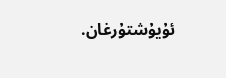ئۇيۇشتۇرغان.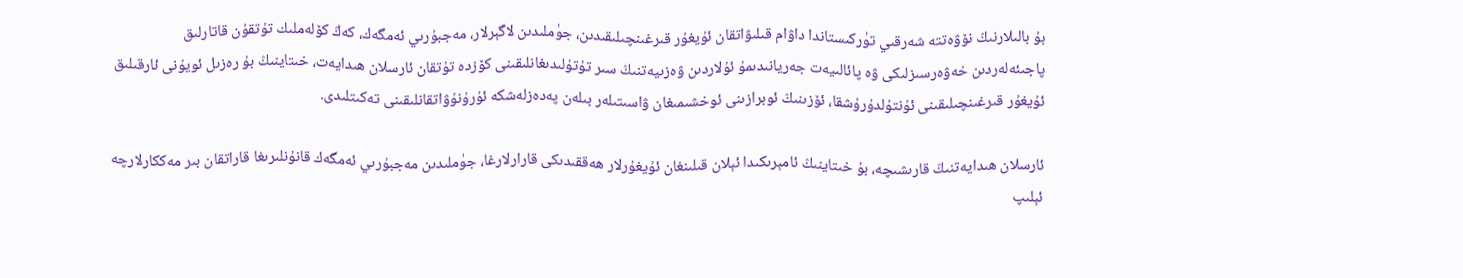بۇ بالىلارنىڭ نۆۋەتتە شەرقىي تۈركىستاندا داۋام قىلىۋاتقان ئۇيغۇر قىرغىنچىلىقىدىن، جۈملىدىن لاگېرلار، مەجبۇرىي ئەمگەك، كەڭ كۆلەملىك تۇتقۇن قاتارلىق پاجىئەلەردىن خەۋەرسىزلىكى ۋە پائالىيەت جەريانىدىمۇ ئۇلاردىن ۋەزىيەتنىڭ سىر تۇتۇلىدىغانلىقىنى كۆزدە تۇتقان ئارسلان ھىدايەت، خىتاينىڭ بۇ رەزىل ئويۇنى ئارقىلىق ئۇيغۇر قىرغىنچىلىقىنى ئۇنتۇلدۇرۇشقا، ئۆزىنىڭ ئوبرازىنى ئوخشىمىغان ۋاسىتىلەر بىلەن پەدەزلەشكە ئۇرۇنۇۋاتقانلىقىنى تەكىتلىدى.

ئارسلان ھىدايەتنىڭ قارىشىچە، بۇ خىتاينىڭ ئامېرىكىدا ئېلان قىلىنغان ئۇيغۇرلار ھەققىدىكى قارارلارغا، جۈملىدىن مەجبۇرىي ئەمگەك قانۇنلىرىغا قاراتقان بىر مەككارلارچە ئېلىپ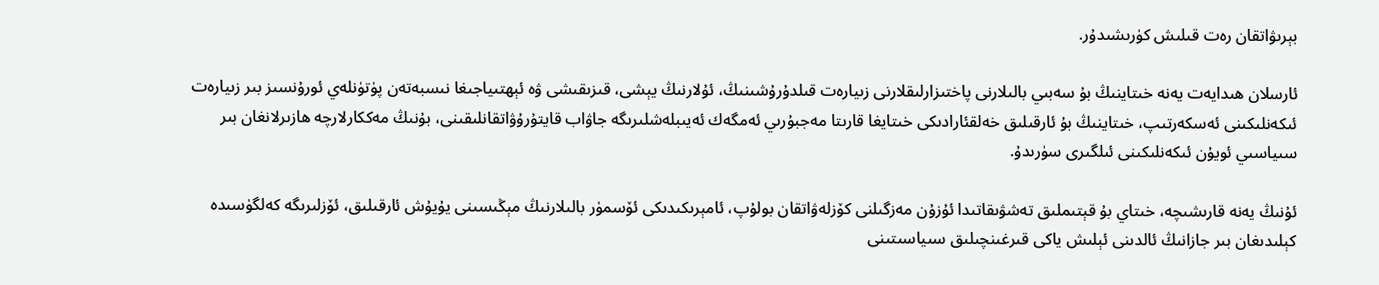بېرىۋاتقان رەت قىلىش كۈرىشىدۇر.

ئارسلان ھىدايەت يەنە خىتاينىڭ بۇ سەبىي بالىلارنى پاختىزارلىقلارنى زىيارەت قىلدۇرۇشىنىڭ، ئۇلارنىڭ يېشى، قىزىقىشى ۋە ئېھتىياجىغا نىسبەتەن پۈتۈنلەي ئورۇنسىز بىر زىيارەت ئىكەنلىكىنى ئەسكەرتىپ، خىتاينىڭ بۇ ئارقىلىق خەلقئارادىكى خىتايغا قارىتا مەجبۇرىي ئەمگەك ئەيىبلەشلىرىگە جاۋاب قايتۇرۇۋاتقانلىقىنى، بۇنىڭ مەككارلارچە ھازىرلانغان بىر سىياسىي ئويۇن ئىكەنلىكىنى ئىلگىرى سۈرىدۇ.

ئۇنىڭ يەنە قارىشىچە، خىتاي بۇ قېتىملىق تەشۋىقاتىدا ئۇزۇن مەزگىلنى كۆزلەۋاتقان بولۇپ، ئامېرىكىدىكى ئۆسمۈر بالىلارنىڭ مېڭىسىنى يۇيۇش ئارقىلىق، ئۆزلىرىگە كەلگۈسىدە كېلىدىغان بىر جازانىڭ ئالدىنى ئېلىش ياكى قىرغىنچىلىق سىياسىتىنى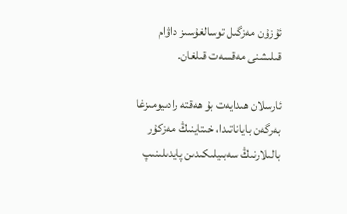ئۇزۇن مەزگىل توسالغۇسىز داۋام قىلىشنى مەقسەت قىلغان.

ئارسلان ھىدايەت بۇ ھەقتە رادىيومىزغا بەرگەن باياناتىدا، خىتاينىڭ مەزكۇر بالىلارنىڭ سەبىيلىكىدىن پايدىلىنىپ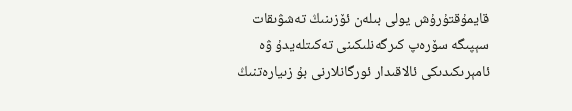قايمۇقتۇرۇش يولى بىلەن ئۆزىنىڭ تەشۋىقات سېپىگە سۆرەپ كىرگەنلىكىنى تەكىتلەيدۇ ۋە ئامېرىكىدىكى ئالاقىدار ئورگانلارنى بۇ زىيارەتنىڭ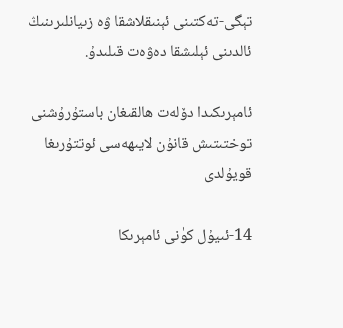تېگى-تەكتىنى ئېنىقلاشقا ۋە زىيانلىرىنىڭ ئالدىنى ئېلىشقا دەۋەت قىلىدۇ.

ئامېرىكىدا دۆلەت ھالقىغان باستۇرۇشنى توختىتىش قانۇن لايىھەسى ئوتتۇرىغا قويۇلدى

14-ئىيۇل كۈنى ئامېرىكا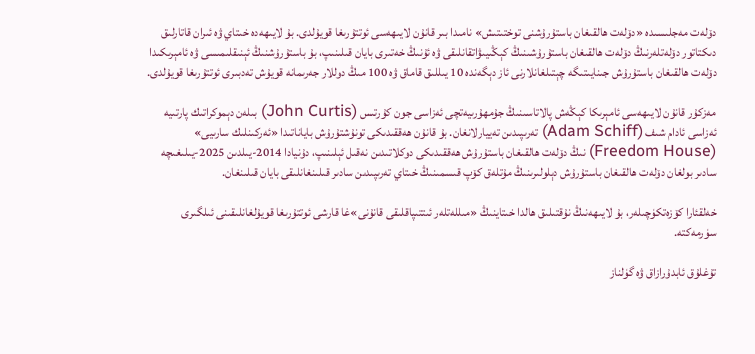دۆلەت مەجلىسىدە «دۆلەت ھالقىغان باستۇرۇشنى توختىتىش» نامىدا بىر قانۇن لايىھەسى ئوتتۇرىغا قويۇلدى. بۇ لايىھەدە خىتاي ۋە ئىران قاتارلىق دىكتاتور دۆلەتلەرنىڭ دۆلەت ھالقىغان باستۇرۇشىنىڭ كېڭىيىۋاتقانلىقى ۋە ئۇنىڭ خەتىرى بايان قىلىنىپ، بۇ باستۇرۇشنىڭ ئېنىقلىمىسى ۋە ئامېرىكىدا دۆلەت ھالقىغان باستۇرۇش جىنايىتىگە چېتىلغانلارنى ئاز دېگەندە 10 يىللىق قاماق ۋە 100 مىڭ دوللار جەرىمانە قويۇش تەدبىرى ئوتتۇرىغا قويۇلدى.

مەزكۇر قانۇن لايىھەسى ئامېرىكا كېڭەش پالاتاسىنىڭ جۇمھۇرىيەتچى ئەزاسى جون كۇرتىس (John Curtis) بىلەن دېموكراتىك پارتىيە ئەزاسى ئادام شىف (Adam Schiff) تەرىپىدىن تەييارلانغان. بۇ قانۇن ھەققىدىكى تونۇشتۇرۇش باياناتىدا «ئەركىنلىك سارىيى» (Freedom House) نىڭ دۆلەت ھالقىغان باستۇرۇش ھەققىدىكى دوكلاتىدىن نەقىل ئېلىنىپ، دۇنيادا 2014-يىلدىن 2025-يىلىغىچە سادىر بولغان دۆلەت ھالقىغان باستۇرۇش دېلولىرىنىڭ مۇتلەق كۆپ قىسمىنىڭ خىتاي تەرىپىدىن سادىر قىلىنغانلىقى بايان قىلىنغان.

خەلقئارا كۆزەتكۈچىلەر، بۇ لايىھەنىڭ نۇقتىلىق ھالدا خىتاينىڭ «مىللەتلەر ئىتتىپاقلىقى قانۇنى»غا قارشى ئوتتۇرىغا قويۇلغانلىقىنى ئىلگىرى سۈرمەكتە.

تۇغلۇق ئابدۇرازاق ۋە گۈلناز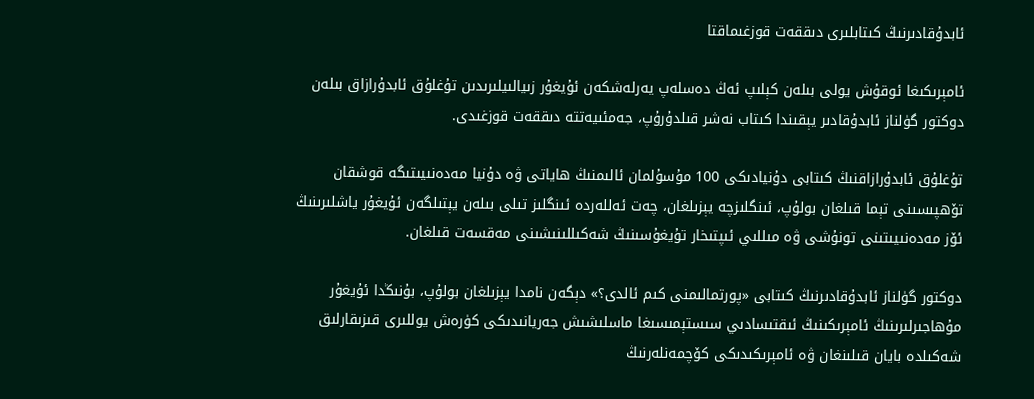ئابدۇقادىرنىڭ كىتابلىرى دىققەت قوزغىماقتا

ئامېرىكىغا ئوقۇش يولى بىلەن كېلىپ ئەڭ دەسلەپ يەرلەشكەن ئۇيغۇر زىيالىيلىرىدىن تۇغلۇق ئابدۇرازاق بىلەن دوكتور گۈلناز ئابدۇقادىر يېقىندا كىتاب نەشر قىلدۇرۇپ، جەمئىيەتتە دىققەت قوزغىدى.

تۇغلۇق ئابدۇرازاقنىڭ كىتابى دۇنيادىكى 100 مۇسۇلمان ئالىمنىڭ ھاياتى ۋە دۇنيا مەدەنىيىتىگە قوشقان تۆھپىسىنى تېما قىلغان بولۇپ، ئىنگلىزچە يېزىلغان، چەت ئەللەردە ئىنگلىز تىلى بىلەن يېتىلگەن ئۇيغۇر ياشلىرىنىڭ ئۆز مەدەنىيىتىنى تونۇشى ۋە مىللىي ئىپتىخار تۇيغۇسىنىڭ شەكىللىنىشىنى مەقسەت قىلغان.

دوكتور گۈلناز ئابدۇقادىرنىڭ كىتابى «پورتمالىمنى كىم ئالدى؟» دېگەن نامدا يېزىلغان بولۇپ، بۇنىڭدا ئۇيغۇر مۇھاجىرلىرىنىڭ ئامېرىكىنىڭ ئىقتىسادىي سىستېمىسىغا ماسلىشىش جەريانىدىكى كۈرەش يوللىرى قىزىقارلىق شەكىلدە بايان قىلىنغان ۋە ئامېرىكىدىكى كۆچمەنلەرنىڭ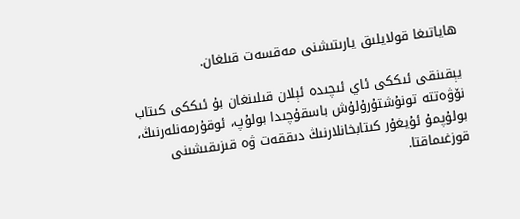ھاياتىغا قولايلىق يارىتىشنى مەقسەت قىلغان.

يېقىنقى ئىككى ئاي ئىچىدە ئېلان قىلىنغان بۇ ئىككى كىتاب نۆۋەتتە تونۇشتۇرۇلۇش باسقۇچىدا بولۇپ، ئوقۇرمەنلەرنىڭ، بولۇپمۇ ئۇيغۇر كىتابخانلارنىڭ دىققەت ۋە قىزىقىشىنى قوزغىماقتا.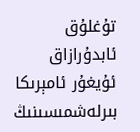تۇغلۇق ئابدۇرازاق ئۇيغۇر ئامېرىكا بىرلەشمىسىنىڭ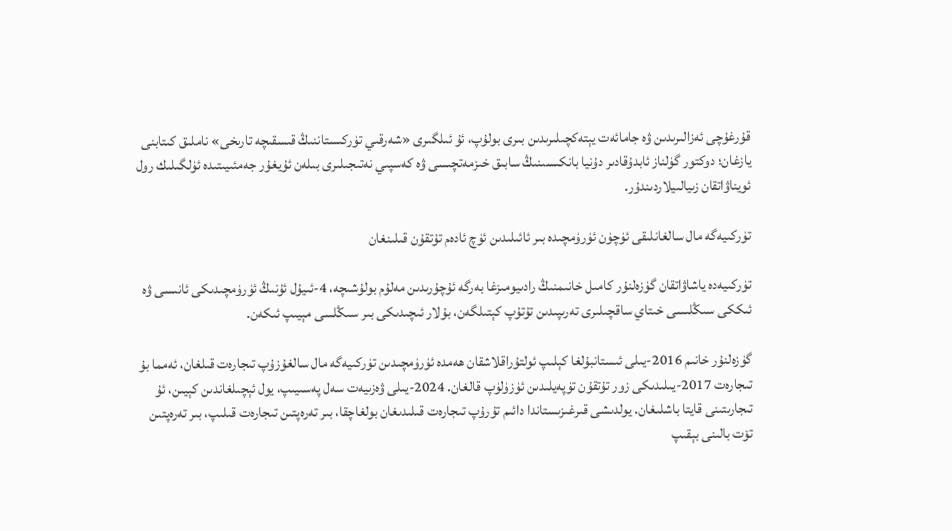قۇرغۇچى ئەزالىرىدىن ۋە جامائەت يېتەكچىلىرىدىن بىرى بولۇپ، ئۇ ئىلگىرى «شەرقىي تۈركىستاننىڭ قىسقىچە تارىخى» ناملىق كىتابنى يازغان؛ دوكتور گۈلناز ئابدۇقادىر دۇنيا بانكىسىنىڭ سابىق خىزمەتچىسى ۋە كەسپىي نەتىجىلىرى بىلەن ئۇيغۇر جەمئىيىتىدە ئۈلگىلىك رول ئويناۋاتقان زىيالىيلاردىندۇر.

تۈركىيەگە مال سالغانلىقى ئۈچۈن ئۈرۈمچىدە بىر ئائىلىدىن ئۈچ ئادەم تۇتقۇن قىلىنغان

تۈركىيەدە ياشاۋاتقان گۈزەلنۇر كامىل خانىمنىڭ رادىيومىزغا بەرگە ئۇچۇرىدىن مەلۇم بولۇشىچە، 4-ئىيۇل ئۇنىڭ ئۈرۈمچىدىكى ئانىسى ۋە ئىككى سىڭلىسى خىتاي ساقچىلىرى تەرىپىدىن تۇتۇپ كېتىلگەن، بۇلار ئىچىدىكى بىر سىڭلسى مېيىپ ئىكەن.

گۈزەلنۇر خانىم 2016-يىلى ئىستانبۇلغا كېلىپ ئولتۇراقلاشقان ھەمدە ئۈرۈمچىدىن تۈركىيەگە مال سالغۇزۇپ تىجارەت قىلغان، ئەمما بۇ تىجارەت 2017-يىلىدىكى زور تۇتقۇن تۈپەيلىدىن ئۈزۈلۈپ قالغان. 2024-يىلى ۋەزىيەت سەل پەسىيىپ، يول ئېچىلغاندىن كېيىن، ئۇ تىجارىتىنى قايتا باشلىغان. يولدىشى قىرغىزىستاندا دائىم تۇرۇپ تىجارەت قىلىدىغان بولغاچقا، بىر تەرەپتىن تىجارەت قىلىپ، بىر تەرەپتىن تۆت بالىنى بېقىپ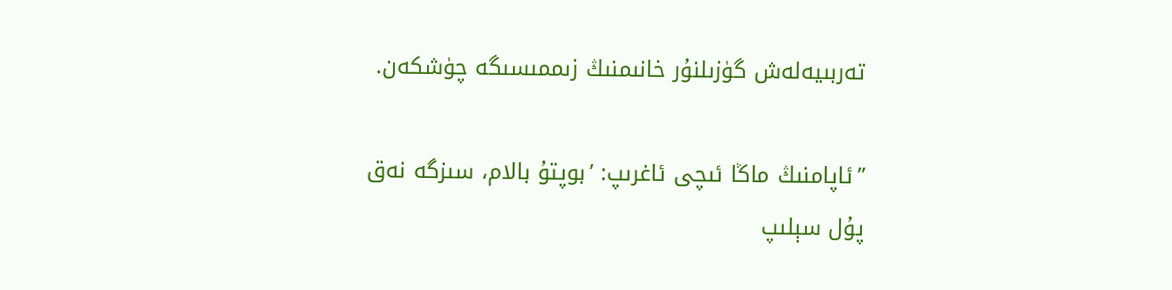تەربىيەلەش گۈزىلنۇر خانىمنىڭ زىممىسىگە چۈشكەن.

”ئاپامنىڭ ماڭا ئىچى ئاغرىپ: ’بوپتۇ بالام، سىزگە نەق پۇل سېلىپ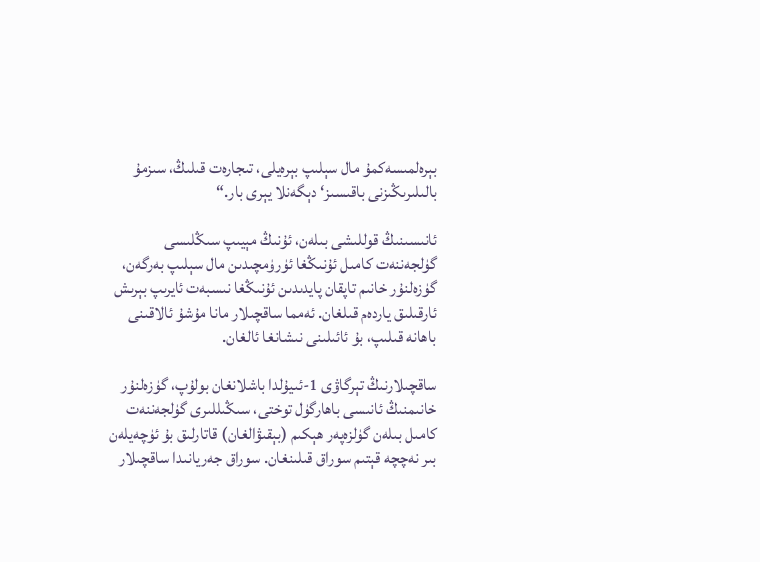بېرەلمىسەكمۇ مال سېلىپ بېرەيلى، تىجارەت قىلىڭ، سىزمۇ بالىلىرىڭىزنى باقىسىز‘ دېگەنلا يېرى بار.“

ئانىسىنىڭ قوللىشى بىلەن، ئۇنىڭ مېيىپ سىڭلىسى گۈلجەننەت كامىل ئۇنىڭغا ئۈرۈمچىدىن مال سېلىپ بەرگەن، گۈزەلنۇر خانىم تاپقان پايدىدىن ئۇنىڭغا نىسبەت ئايرىپ بېرىش ئارقىلىق ياردەم قىلغان. ئەمما ساقچىلار مانا مۇشۇ ئالاقىنى باھانە قىلىپ، بۇ ئائىلىنى نىشانغا ئالغان.

ساقچىلارنىڭ تېرگاۋى 1-ئىيۇلدا باشلانغان بولۇپ، گۈزەلنۇر خانىمنىڭ ئانىسى باھارگۈل توختى، سىڭىللىرى گۈلجەننەت كامىل بىلەن گۈلزەپەر ھېكىم (بېقىۋالغان) قاتارلىق بۇ ئۈچەيلەن بىر نەچچە قېتىم سوراق قىلىنغان. سوراق جەريانىدا ساقچىلار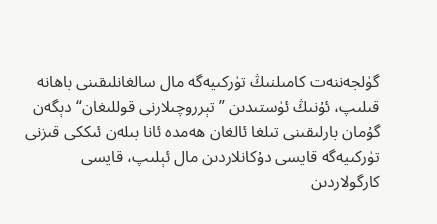گۈلجەننەت كامىلنىڭ تۈركىيەگە مال سالغانلىقىنى باھانە قىلىپ، ئۇنىڭ ئۈستىدىن ”تېرروچىلارنى قوللىغان“ دېگەن گۇمان بارلىقىنى تىلغا ئالغان ھەمدە ئانا بىلەن ئىككى قىزنى تۈركىيەگە قايسى دۇكانلاردىن مال ئېلىپ، قايسى كارگولاردىن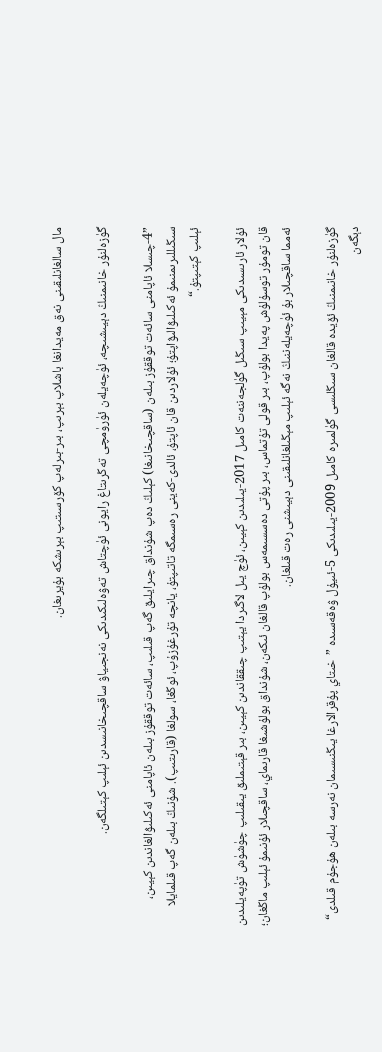مال سالغانلىقىنى نەق مەيدانغا باشلاپ بېرىپ، بىر-بىرلەپ كۆرسىتىپ بېرىشكە بۇيرىغان.

گۈزەلنۇر خانىمنىڭ دېيىشىچە، ئۈچەيلەن ئۈرۈمچى تەڭرىتاغ رايونى ئۈچتاش تەۋەلىكىدىكى نەنجىياۋ ساقچىخانىسدىن ئېلىپ كېتىلگەن.

”4-چىسلا ئاپامنى سائەت توققۇز بىلەن (ساقچىخانىغا) كېلىڭ دەپ شۇنداق چىرايلىق گەپ قىلىپ، سائەت توققۇز بىلەن ئاپامنى ئەكىلىۋالغاندىن كېيىن، سىڭىللىرىمنىمۇ ئەكىلىۋالىۋاپتۇ؛ ئۇلاردىن قان ئاپتۇ، ئالدى-كەينى رەسىمگە تاتىپتۇ، يانچە تۇرغۇزۇپ، ئوڭغا، سولغا (قارىتىپ). شۇنىڭ بىلەن گەپ قىلمايلا ئېلىپ كېتىپتۇ.“

ئۇلار ئارىسىدىكى مېيىپ سىڭىل گۈلجەننەت كامىل 2017-يىلىدىن كېيىن، ئۈچ يىل لاگىردا يېتىپ چىققاندىن كېيىن، بىر قېتىملىق يىقىلىپ چۈشۈش تۈپەيلىدىن قان تومۇر توسۇلۇش پەيدا بولۇپ، بىر قولى تۇتماس، بىر پۇتى دەسسىمەس بولۇپ قالغان ئىكەن، شۇنداق بولۇشىغا قارىماي، ساقچىلار ئۇنىمۇ ئېلىپ ماڭغان؛ ئەمما ساقچىلار بۇ ئۈچەيلەننىڭ نەگە ئېلىپ مېڭىلغانلىقىنى دېيىشنى رەت قىلغان.

گۈزەلنۇر خانىمنىڭ ئۆيدە قالغان سىڭلىسى گۈلمىرە كامىل 2009-يىلىدىكى 5-ئىيۇل ۋەقەسىدە ”خىتاي پۇقرالارغا يىڭنىسىمان نەرسە بىلەن ھۇجۇم قىلدى“ دېگەن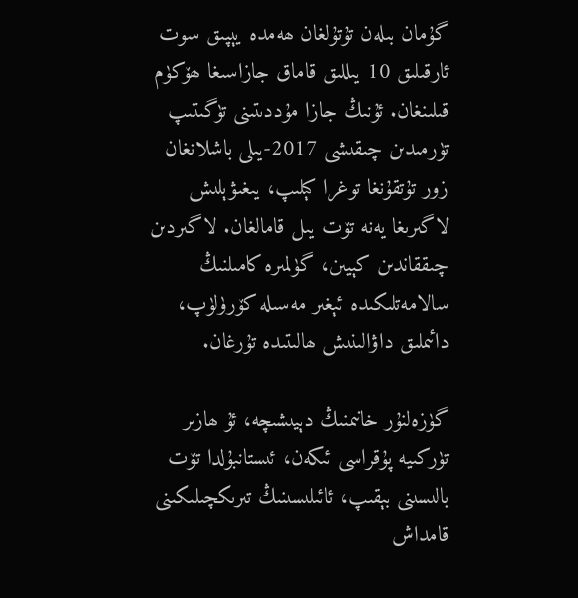گۇمان بىلەن تۇتۇلغان ھەمدە يېپىق سوت ئارقىلىق 10 يىللىق قاماق جازاسىغا ھۆكۈم قىلىنغان. ئۇنىڭ جازا مۇددىتىنى تۈگىتىپ تۈرمىدىن چىقىشى 2017-يىلى باشلانغان زور تۇتقۇنغا توغرا كېلىپ، يىغىۋېلىش لاگىرىغا يەنە تۆت يىل قامالغان. لاگىردىن چىققاندىن كېيىن، گۈلمىرە كامىلنىڭ سالامەتلىكىدە ئېغىر مەسىلە كۆرۈلۈپ، دائىملىق داۋالىنىش ھالىتىدە تۇرغان.

گۈزەلنۇر خانىمنىڭ دېيىشىچە، ئۇ ھازىر تۈركىيە پۇقراسى ئىكەن، ئىستانبۇلدا تۆت بالىسىنى بېقىپ، ئائىلىسىنىڭ تىرىكچىلىكىنى قامداش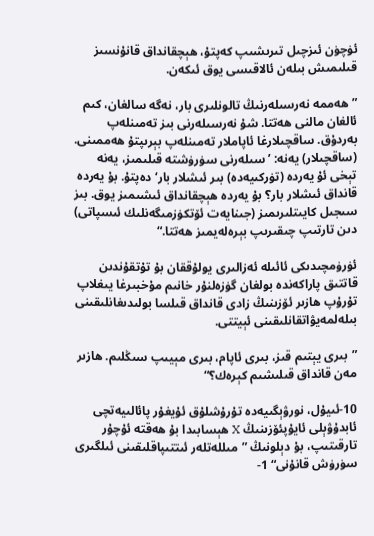ئۈچۈن ئىزچىل تىرىشىپ كەپتۇ، ھېچقانداق قانۇنسىز قىلىمىش بىلەن ئالاقىسى يوق ئىكەن.

”ھەممە نەرسىلەرنىڭ تالونلىرى بار، نەگە سالغان، كىم ئالغان مالنى ھەتتا. شۇ نەرسىلەرنى بىز تەمىنلەپ بەردۇق. ساقچىلارغا ئاپاملار تەمىنلەپ بېرىپتۇ ھەممىنى. (ساقچىلار) يەنە: ’سىلەرنى سۈرۈشتە قىلىمىز، يەنە تېخى ئۇ يەردە (تۈركىيەدە) بىر ئىشلار بار‘ دەپتۇ. بۇ يەردە قانداق ئىشلار بار؟ بۇ يەردە ھېچقانداق ئىشىمىز يوق. بىز سىجىل كايىتلىرىمىز (جىنايەت ئۆتكۈزمىگەنلىك ئىسپاتى) دىن تارتىپ چىقىرىپ بېرەلەيمىز ھەتتا.“

ئۈرۈمچىدىكى ئائىلە ئەزالىرى يولۇققان بۇ تۇتقۇندىن قاتتىق پاراكەندە بولغان گۈزەلنۇر خانىم مۇخبىرغا يىغلاپ تۇرۇپ ھازىر ئۆزىنىڭ زادى قانداق قىلسا بولىدىغانلىقىنى بىلەلمەيۋاتقانلىقىنى ئېيتتى.

”بىرى يېتىم قىز، بىرى ئاپام، بىرى مېيىپ سىڭلىم. ھازىر مەن قانداق قىلىشىم كېرەك؟“

10-ئىيۇل، نورۋېگىيەدە تۇرۇشلۇق ئۇيغۇر پائالىيەتچى ئابدۇۋېلى ئايۇپئۆزىنىڭ X ھېسابىدا بۇ ھەقتە ئۇچۇر تارقىتىپ، بۇ دېلونىڭ ”مىللەتلەر ئىتتىپاقلىقىنى ئىلگىرى سۈرۈش قانۇنى“ 1-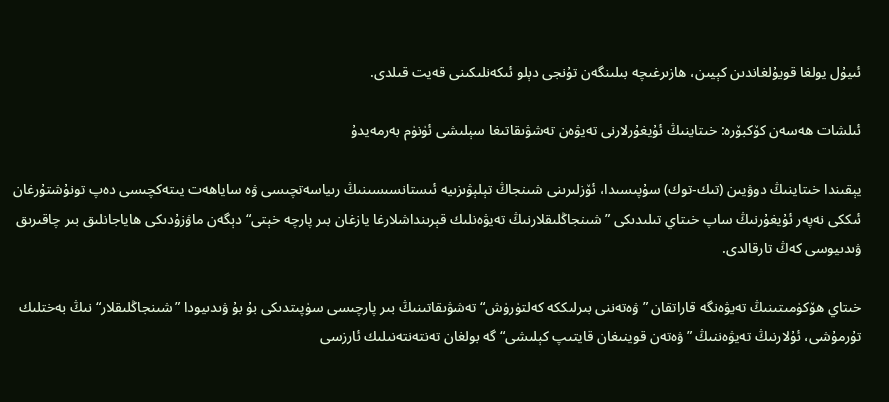ئىيۇل يولغا قويۇلغاندىن كېيىن، ھازىرغىچە بىلىنگەن تۇنجى دېلو ئىكەنلىكىنى قەيت قىلدى.

ئىلشات ھەسەن كۆكبۆرە: خىتاينىڭ ئۇيغۇرلارنى تەيۋەن تەشۋىقاتىغا سېلىشى ئۈنۈم بەرمەيدۇ

يېقىندا خىتاينىڭ دوۋيىن (تىك-توك) سۇپىسىدا، ئۆزلىرىنى شىنجاڭ تېلېۋىزىيە ئىستانسىسىنىڭ رىياسەتچىسى ۋە ساياھەت يىتەكچىسى دەپ تونۇشتۇرغان ئىككى نەپەر ئۇيغۇرنىڭ ساپ خىتاي تىلىدىكى ”شىنجاڭلىقلارنىڭ تەيۋەنلىك قېرىنداشلارغا يازغان بىر پارچە خېتى“ دېگەن ماۋزۇدىكى ھاياجانلىق بىر چاقىرىق ۋىدىيوسى كەڭ تارقالدى.

خىتاي ھۆكۈمىتىنىڭ تەيۋەنگە قاراتقان ”ۋەتەننى بىرلىككە كەلتۈرۈش“ تەشۋىقاتىنىڭ بىر پارچىسى سۈپىتدىكى بۇ بۇ ۋىدىيودا ”شىنجاڭلىقلار“نىڭ بەختلىك تۇرمۇشى، ئۇلارنىڭ تەيۋەننىڭ ”ۋەتەن قوينىغان قايتىپ كېلىشى“گە بولغان تەنتەنتەنىلىك ئارزسى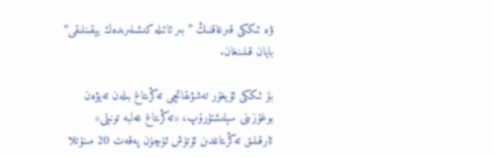ۋە ئىككى قىرغاقنىڭ ”بىر ئائىلە كىشىلىرىدەك يېقىنلىقى“ بايان قىلىنغان.

بۇ ئىككى ئۇيغۇر تەشۋىقاتچى تەڭرىتاغ بىلەن تەيۋەن بوغۇزىنى سېلىشتۇرۇپ، «تەڭرىتاغ غەلبە تونېلى» ئارقىلىق تەڭرىتاغدىن ئۆتۈش ئۈچۈن پەقەت 20 مىنۇتلا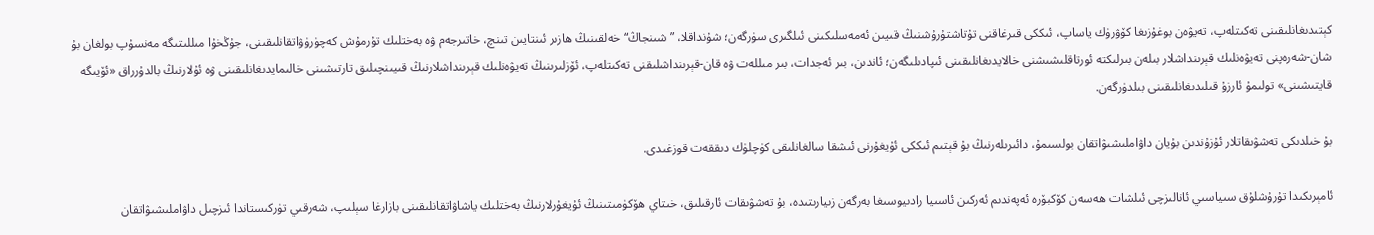كېتىدىغانلىقىنى تەكىتلەپ، تەيۋەن بوغۇزىغا كۆۋرۈك ياساپ، ئىككى قىرغاقنى تۇتاشتۇرۇشنىڭ قىيىن ئەمەسلىكىنى ئىلگىرى سۈرگەن؛ شۇنداقلا، ”شىنجاڭ“ خەلقىنىڭ ھازىر ئىنتايىن تىنچ، خاتىرجەم ۋە بەختلىك تۇرمۇش كەچۈرۈۋاتقانلىقىنى، جۇڭخۇا مىللىتىگە مەنسۇپ بولغان بۇ شان-شەرەپنى تەيۋەنلىك قېرىنداشلار بىلەن بىرلىكتە ئورتاقلىشىشنى خالايدىغانلىقىنى ئىپادىلىگەن؛ ئاندىن، بىر ئەجدات، بىر مىللەت ۋە قان-قېرىنداشلىقنى تەكىتلەپ، ئۆزلىرىنىڭ تەيۋەنلىك قېرىنداشلارنىڭ قىيىنچىلىق تارتىشىنى خالىمايدىغانلىقىنى ۋە ئۇلارنىڭ بالدۇرراق «ئۆيىگە قايتىشىنى» تولىمۇ ئارزۇ قىلىدىغانلىقىنى بىلدۈرگەن.

بۇ خىلدىكى تەشۋىقاتلار ئۇزۇندىن بۇيان داۋاملىشىۋاتقان بولسىمۇ، دائىرىلەرنىڭ بۇ قېتىم ئىككى ئۇيغۇرنى ئىشقا سالغانلىقى كۈچلۈك دىققەت قوزغىدى.

ئامېرىكىدا تۇرۇشلۇق سىياسىي ئانالىزچى ئىلشات ھەسەن كۆكبۆرە ئەپەندىم ئەركىن ئاسىيا رادىيوسىغا بەرگەن زىيارىتىدە، بۇ تەشۋىقات ئارقىلىق، خىتاي ھۆكۈمىتىنىڭ ئۇيغۇرلارنىڭ بەختلىك ياشاۋاتقانلىقىنى بازارغا سېلىپ، شەرقىي تۈركىستاندا ئىزچىل داۋاملىشىۋاتقان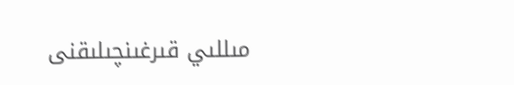مىللىي قىرغىنچىلىقنى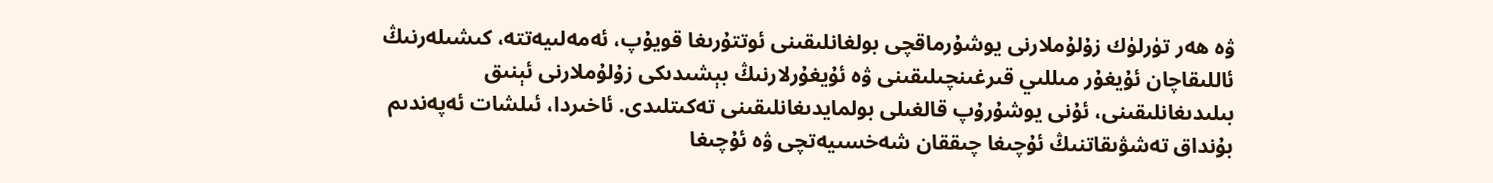ۋە ھەر تۈرلۈك زۇلۇملارنى يوشۇرماقچى بولغانلىقىنى ئوتتۇرىغا قويۇپ، ئەمەلىيەتتە، كىشىلەرنىڭ ئاللىقاچان ئۇيغۇر مىللىي قىرغىنچىلىقىنى ۋە ئۇيغۇرلارنىڭ بېشىدىكى زۇلۇملارنى ئېنىق بىلىدىغانلىقىنى، ئۇنى يوشۇرۇپ قالغىلى بولمايدىغانلىقىنى تەكىتلىدى. ئاخىردا، ئىلشات ئەپەندىم بۇنداق تەشۋىقاتنىڭ ئۇچىغا چىققان شەخسىيەتچى ۋە ئۇچىغا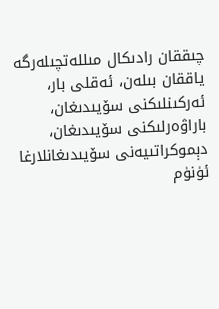چىققان رادىكال مىللەتچىلەرگە ياققان بىلەن، ئەقلى بار، ئەركىنلىكنى سۆيىدىغان، باراۋەرلىكنى سۆيىدىغان، دېموكراتىيەنى سۆيىدىغانلارغا ئۈنۈم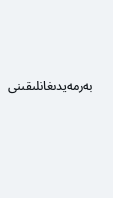بەرمەيدىغانلىقىنى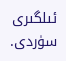ئىلگىرى سۈردى.